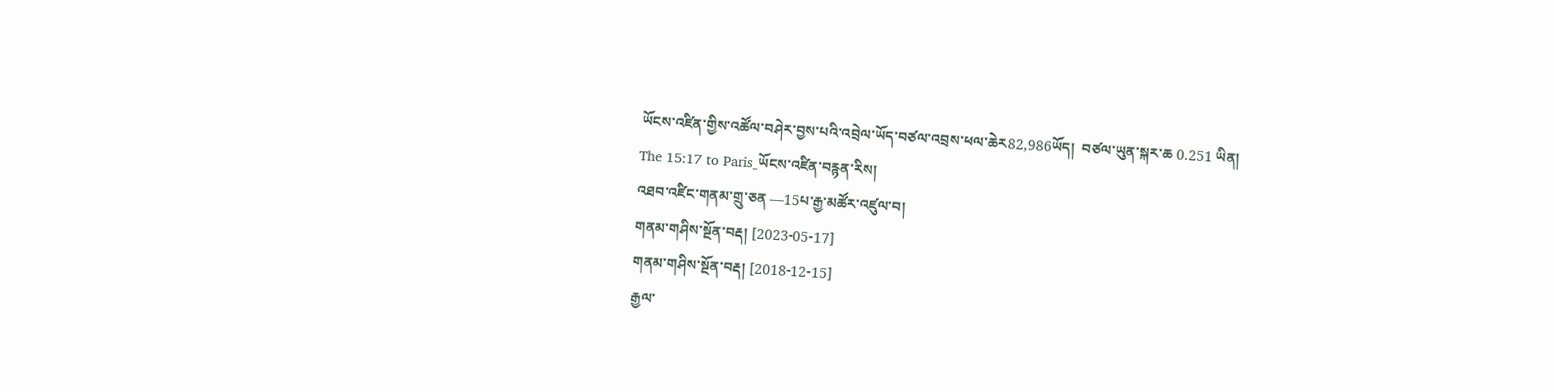ཡོངས་འཛིན་གྱིས་འཚོལ་བཤེར་བྱས་པའི་འབྲེལ་ཡོད་བཙལ་འབྲས་ཕལ་ཆེར82,986ཡོད།  བཙལ་ཡུན་སྐར་ཆ 0.251 ཡིན།
The 15:17 to Paris_ཡོངས་འཛིན་བརྙན་རིས།
འཐབ་འཛིང་གནམ་གྲུ་ཅན —15པ་རྒྱ་མཚོར་འཛུལ་བ།
གནམ་གཤིས་སྔོན་བརྡ། [2023-05-17]
གནམ་གཤིས་སྔོན་བརྡ། [2018-12-15]
རྒྱལ་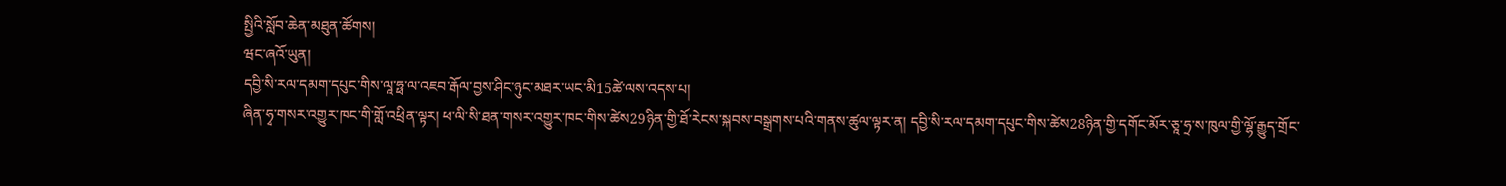སྤྱིའི་སློབ་ཆེན་མཐུན་ཚོགས།
ཝང་ཞའོ་ཡུན།
དབྱི་སི་རལ་དམག་དཔུང་གིས་ལཱ་ཧྥ་ལ་འཇབ་རྒོལ་བྱས་ཤིང་ཉུང་མཐར་ཡང་མི15ཚེ་ལས་འདས་པ།
ཞིན་ཧྭ་གསར་འགྱུར་ཁང་གི་གློ་འཕྲིན་ལྟར། ཕ་ལི་སི་ཐན་གསར་འགྱུར་ཁང་གིས་ཚེས29ཉིན་གྱི་ཐོ་རེངས་སྐབས་བསྒྲགས་པའི་གནས་ཚུལ་ལྟར་ན། དབྱི་སི་རལ་དམག་དཔུང་གིས་ཚེས28ཉིན་གྱི་དགོང་མོར་ཅཱ་ཧྲ་ས་ཁུལ་གྱི་ལྷོ་རྒྱུད་གྲོང་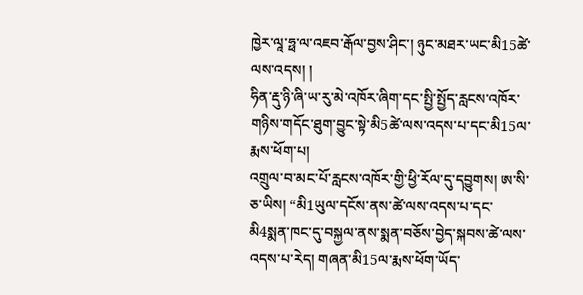ཁྱེར་ལཱ་ཧྥ་ལ་འཇབ་རྒོལ་བྱས་ཤིང་། ཉུང་མཐར་ཡང་མི15ཚེ་ལས་འདས། །
ཧིན་རྡུ་ཉི་ཞི་ཡ་རུ་མེ་འཁོར་ཞིག་དང་སྤྱི་སྤྱོད་རླངས་འཁོར་གཉིས་གདོང་ཐུག་བྱུང་སྟེ་མི5ཚེ་ལས་འདས་པ་དང་མི15ལ་རྨས་ཕོག་པ།
འགྲུལ་བ་མང་པོ་རླངས་འཁོར་གྱི་ཕྱི་རོལ་དུ་དབྱུགས། ཨ་སི་ཅ་ཡིས། “མི1ཡུལ་དངོས་ནས་ཚེ་ལས་འདས་པ་དང་མི4སྨན་ཁང་དུ་བསྐྱལ་ནས་སྨན་བཅོས་བྱེད་སྐབས་ཚེ་ལས་འདས་པ་རེད། གཞན་མི15ལ་རྨས་ཕོག་ཡོད་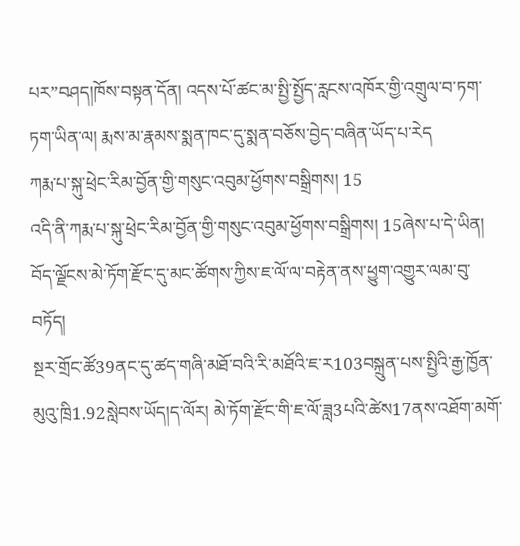པར”བཤད།ཁོས་བསྟན་དོན། འདས་པོ་ཚང་མ་སྤྱི་སྤྱོད་རླངས་འཁོར་གྱི་འགྲུལ་བ་ཏག་ཏག་ཡིན་ལ། རྨས་མ་རྣམས་སྨན་ཁང་དུ་སྨན་བཅོས་བྱེད་བཞིན་ཡོད་པ་རེད
ཀརྨ་པ་སྐུ་ཕྲེང་རིམ་བྱོན་གྱི་གསུང་འབུམ་ཕྱོགས་བསྒྲིགས། 15
འདི་ནི་ཀརྨ་པ་སྐུ་ཕྲེང་རིམ་བྱོན་གྱི་གསུང་འབུམ་ཕྱོགས་བསྒྲིགས། 15ཞེས་པ་དེ་ཡིན།
བོད་ལྗོངས་མེ་ཏོག་རྫོང་དུ་མང་ཚོགས་ཀྱིས་ཇ་ལོ་ལ་བརྟེན་ནས་ཕྱུག་འགྱུར་ལམ་བུ་བཏོད།
སྔར་གྲོང་ཚོ39ནང་དུ་ཚད་གཞི་མཐོ་བའི་རི་མཐོའི་ཇ་ར103བསྐྲུན་པས་སྤྱིའི་རྒྱ་ཁྱོན་མུའུ་ཁྲི1.92སླེབས་ཡོད།ད་ལོར། མེ་ཏོག་རྫོང་གི་ཇ་ལོ་ཟླ3པའི་ཚེས17ནས་འཐོག་མགོ་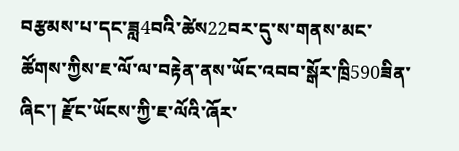བརྩམས་པ་དང་ཟླ4བའི་ཚེས22བར་དུ་ས་གནས་མང་ཚོགས་ཀྱིས་ཇ་ལོ་ལ་བརྟེན་ནས་ཡོང་འབབ་སྒོར་ཁྲི590ཟིན་ཞིང་། རྫོང་ཡོངས་ཀྱི་ཇ་ལོའི་ཞོར་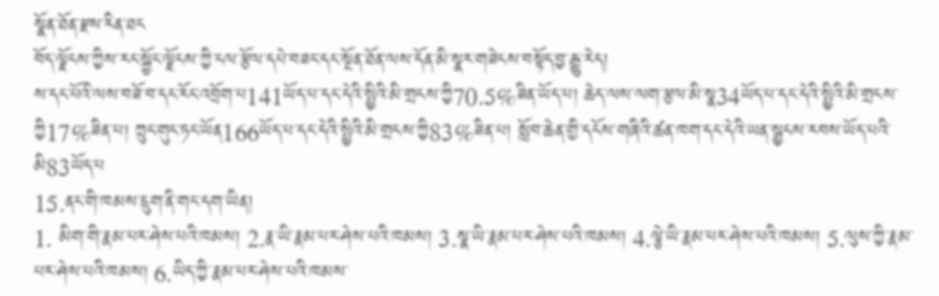སྣོན་ཐོན་རྫས་རིན་ཐང
བོད་ལྗོངས་ཀྱིས་རང་སྐྱོང་ལྗོངས་ཀྱི་ངལ་རྩོལ་དཔེ་བཟང་དང་སྔོན་ཐོན་ལས་དོན་མི་སྣར་གཟེངས་བསྟོད་བྱ་རྒྱུ་རེད།
ས་དང་པོའི་ལས་བཟོ་བ་དང་རོང་འབྲོག་པ141ཡོད་པ་དང་དེའི་སྤྱིའི་མི་གྲངས་ཀྱི70.5%ཟིན་ཡོད་པ། ཆེད་ལས་ལག་རྩལ་མི་སྣ34ཡོད་པ་དང་དེའི་སྤྱིའི་མི་གྲངས་ཀྱི17%ཟིན་པ། ཀྲུང་གུང་ཏང་ཡོན166ཡོད་པ་དང་དེའི་སྤྱིའི་མི་གྲངས་ཀྱི83%ཟིན་པ། སློབ་ཆེན་གྱི་དངོས་གཞིའི་ཚན་ཁག་དང་དེའི་ཡན་སྦྱངས་རབས་ཡོད་པའི་མི83ཡོད་པ
15.ནང་གི་ཁམས་དྲུག་ནི་གང་དག་ཡིན།
1. མིག་གི་རྣམ་པར་ཤེས་པའི་ཁམས། 2.རྣ་ཡི་རྣམ་པར་ཤེས་པའི་ཁམས། 3.སྣ་ཡི་རྣམ་པར་ཤེས་པའི་ཁམས། 4.ལྕེ་ཡི་རྣམ་པར་ཤེས་པའི་ཁམས། 5.ལུས་ཀྱི་རྣམ་པར་ཤེས་པའི་ཁམས། 6.ཡིད་ཀྱི་རྣམ་པར་ཤེས་པའི་ཁམས་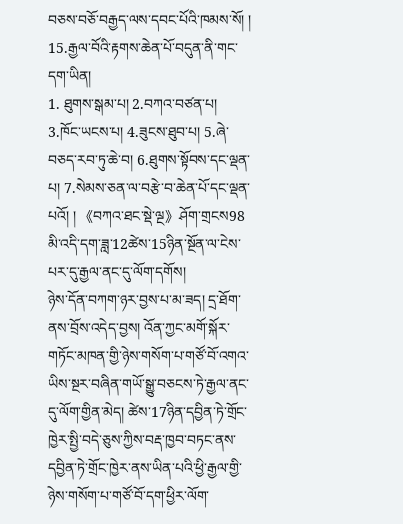བཅས་བཅོ་བརྒྱད་ལས་དབང་པོའི་ཁམས་སོ། །
15.རྒྱལ་བོའི་རྟགས་ཆེན་པོ་བདུན་ནི་གང་དག་ཡིན།
1. ཐུགས་སྒམ་པ། 2.བཀའ་བཙན་པ། 3.ཁོང་ཡངས་པ། 4.ཟུངས་ཐུབ་པ། 5.ཞེ་བཅད་རབ་ཏུ་ཆེ་བ། 6.ཐུགས་སྟོབས་དང་ལྡན་པ། 7.སེམས་ཅན་ལ་བརྩེ་བ་ཆེན་པོ་དང་ལྡན་པའོ། ། 《བཀའ་ཐང་སྡེ་ལྔ》ཤོག་གྲངས98
མི་འདི་དག་ཟླ་12ཚེས་15ཉིན་སྔོན་ལ་ངེས་པར་དུ་རྒྱལ་ནང་དུ་ལོག་དགོས།
ཉེས་དོན་བཀག་ཉར་བྱས་པ་མ་ཟད། དྲ་ཐོག་ནས་བྲོས་འདེད་བྱས། འོན་ཀྱང་མགོ་སྐོར་གཏོང་མཁན་གྱི་ཉེས་གསོག་པ་གཙོ་བོ་འགའ་ཡིས་སྔར་བཞིན་གཡོ་སྒྱུ་བཅངས་ཏེ་རྒྱལ་ནང་དུ་ལོག་གྱིན་མེད། ཚེས་17ཉིན་དབྱིན་ཏེ་གྲོང་ཁྱེར་སྤྱི་བདེ་ཅུས་ཀྱིས་བརྡ་ཁྱབ་བཏང་ནས་དབྱིན་ཏེ་གྲོང་ཁྱེར་ནས་ཡིན་པའི་ཕྱི་རྒྱལ་གྱི་ཉེས་གསོག་པ་གཙོ་བོ་དག་ཕྱིར་ལོག་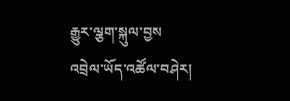རྒྱུར་ལྕག་སྐུལ་བྱས
འབྲེལ་ཡོད་འཚོལ་བཤེར།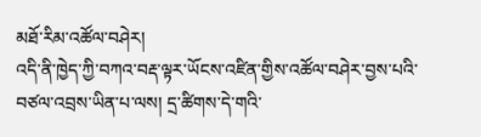མཐོ་རིམ་འཚོལ་བཤེར།
འདི་ནི་ཁྱེད་ཀྱི་བཀའ་བརྡ་ལྟར་ཡོངས་འཛིན་གྱིས་འཚོལ་བཤེར་བྱས་པའི་བཙལ་འབྲས་ཡིན་པ་ལས། དྲ་ཚིགས་དེ་གའི་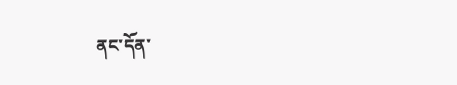ནང་དོན་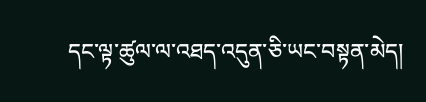དང་ལྟ་ཚུལ་ལ་འཐད་འདུན་ཅི་ཡང་བསྟན་མེད།